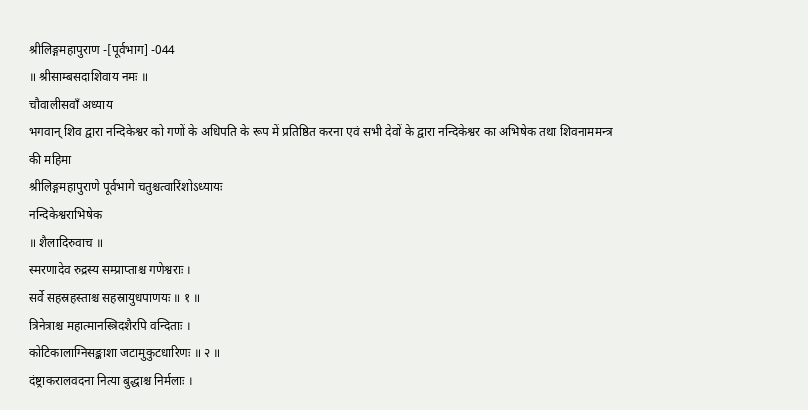श्रीलिङ्गमहापुराण -[पूर्वभाग] -044
॥ श्रीसाम्बसदाशिवाय नमः ॥
चौवालीसवाँ अध्याय
भगवान् शिव द्वारा नन्दिकेश्वर को गणों के अधिपति के रूप में प्रतिष्ठित करना एवं सभी देवों के द्वारा नन्दिकेश्वर का अभिषेक तथा शिवनाममन्त्र की महिमा
श्रीलिङ्गमहापुराणे पूर्वभागे चतुश्चत्वारिंशोऽध्यायः
नन्दिकेश्वराभिषेक
॥ शैलादिरुवाच ॥
स्मरणादेव रुद्रस्य सम्प्राप्ताश्च गणेश्वराः ।
सर्वे सहस्रहस्ताश्च सहस्रायुधपाणयः ॥ १ ॥
त्रिनेत्राश्च महात्मानस्त्रिदशैरपि वन्दिताः ।
कोटिकालाग्निसङ्काशा जटामुकुटधारिणः ॥ २ ॥
दंष्ट्राकरालवदना नित्या बुद्धाश्च निर्मलाः ।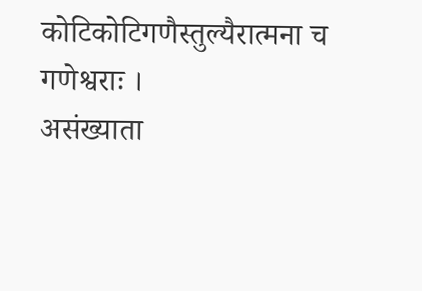कोटिकोटिगणैस्तुल्यैरात्मना च गणेश्वराः ।
असंख्याता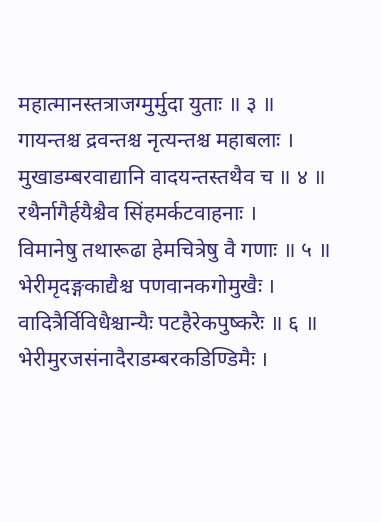महात्मानस्तत्राजग्मुर्मुदा युताः ॥ ३ ॥
गायन्तश्च द्रवन्तश्च नृत्यन्तश्च महाबलाः ।
मुखाडम्बरवाद्यानि वादयन्तस्तथैव च ॥ ४ ॥
रथैर्नागैर्हयैश्चैव सिंहमर्कटवाहनाः ।
विमानेषु तथारूढा हेमचित्रेषु वै गणाः ॥ ५ ॥
भेरीमृदङ्गकाद्यैश्च पणवानकगोमुखैः ।
वादित्रैर्विविधैश्चान्यैः पटहैरेकपुष्करैः ॥ ६ ॥
भेरीमुरजसंनादैराडम्बरकडिण्डिमैः ।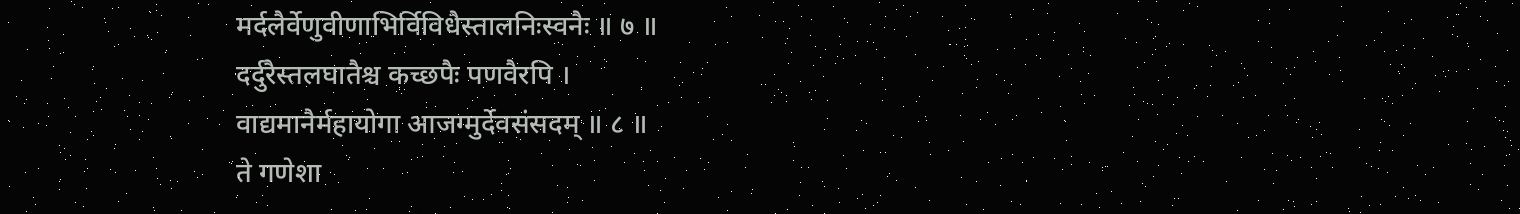मर्दलैर्वेणुवीणाभिर्विविधैस्तालनिःस्वनैः ॥ ७ ॥
दर्दुरैस्तलघातैश्च कच्छपैः पणवैरपि ।
वाद्यमानैर्महायोगा आजग्मुर्देवसंसदम् ॥ ८ ॥
ते गणेशा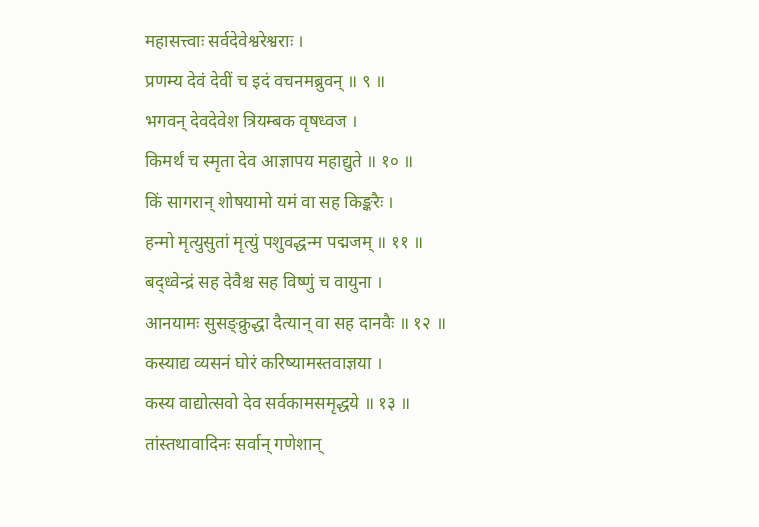महासत्त्वाः सर्वदेवेश्वरेश्वराः ।
प्रणम्य देवं देवीं च इदं वचनमब्रुवन् ॥ ९ ॥
भगवन् देवदेवेश त्रियम्बक वृषध्वज ।
किमर्थं च स्मृता देव आज्ञापय महाद्युते ॥ १० ॥
किं सागरान् शोषयामो यमं वा सह किङ्करैः ।
हन्मो मृत्युसुतां मृत्युं पशुवद्धन्म पद्मजम् ॥ ११ ॥
बद्ध्वेन्द्रं सह देवैश्च सह विष्णुं च वायुना ।
आनयामः सुसङ्क्रुद्धा दैत्यान् वा सह दानवैः ॥ १२ ॥
कस्याद्य व्यसनं घोरं करिष्यामस्तवाज्ञया ।
कस्य वाद्योत्सवो देव सर्वकामसमृद्धये ॥ १३ ॥
तांस्तथावादिनः सर्वान् गणेशान्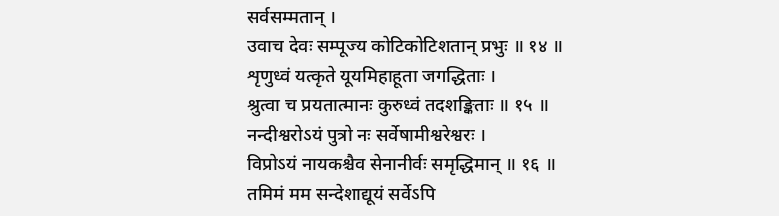सर्वसम्मतान् ।
उवाच देवः सम्पूज्य कोटिकोटिशतान् प्रभुः ॥ १४ ॥
शृणुध्वं यत्कृते यूयमिहाहूता जगद्धिताः ।
श्रुत्वा च प्रयतात्मानः कुरुध्वं तदशङ्किताः ॥ १५ ॥
नन्दीश्वरोऽयं पुत्रो नः सर्वेषामीश्वरेश्वरः ।
विप्रोऽयं नायकश्चैव सेनानीर्वः समृद्धिमान् ॥ १६ ॥
तमिमं मम सन्देशाद्यूयं सर्वेऽपि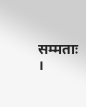सम्मताः ।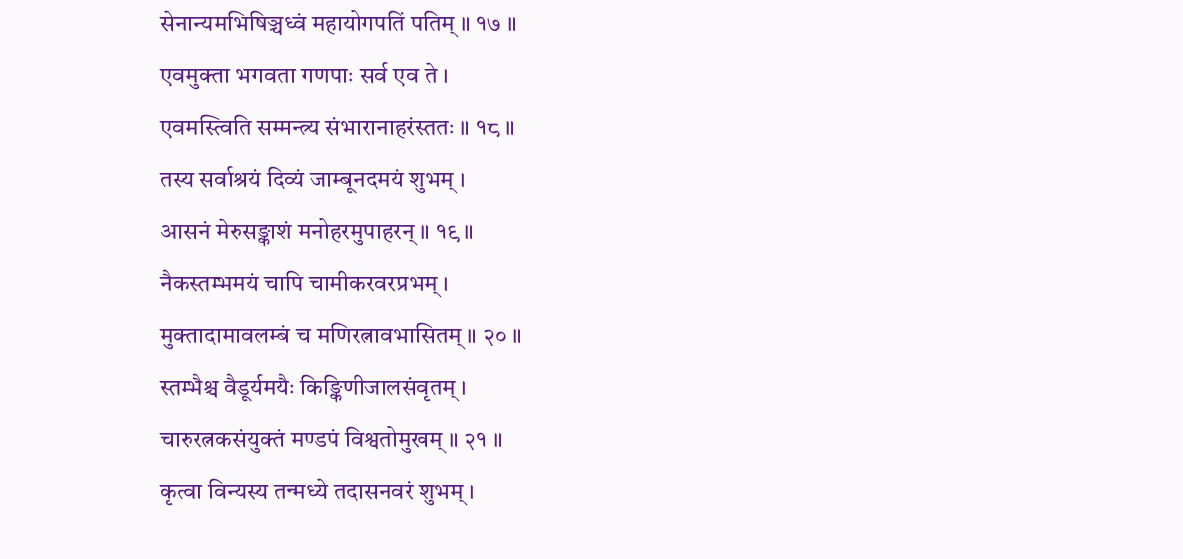सेनान्यमभिषिञ्चध्वं महायोगपतिं पतिम् ॥ १७ ॥
एवमुक्ता भगवता गणपाः सर्व एव ते ।
एवमस्त्विति सम्मन्त्र्य संभारानाहरंस्ततः ॥ १८ ॥
तस्य सर्वाश्रयं दिव्यं जाम्बूनदमयं शुभम् ।
आसनं मेरुसङ्काशं मनोहरमुपाहरन् ॥ १९ ॥
नैकस्तम्भमयं चापि चामीकरवरप्रभम् ।
मुक्तादामावलम्बं च मणिरत्नावभासितम् ॥ २० ॥
स्तम्भैश्च वैडूर्यमयैः किङ्किणीजालसंवृतम् ।
चारुरत्नकसंयुक्तं मण्डपं विश्वतोमुखम् ॥ २१ ॥
कृत्वा विन्यस्य तन्मध्ये तदासनवरं शुभम् ।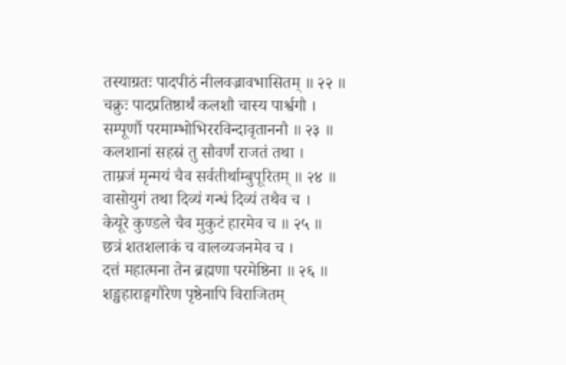तस्याग्रतः पादपीठं नीलवज्रावभासितम् ॥ २२ ॥
चक्रुः पादप्रतिष्ठार्थं कलशौ चास्य पार्श्वगौ ।
सम्पूर्णौ परमाम्भोभिररविन्दावृताननौ ॥ २३ ॥
कलशानां सहस्रं तु सौवर्णं राजतं तथा ।
ताम्रजं मृन्मयं चैव सर्वतीर्थाम्बुपूरितम् ॥ २४ ॥
वासोयुगं तथा दिव्यं गन्धं दिव्यं तथैव च ।
केयूरे कुण्डले चैव मुकुटं हारमेव च ॥ २५ ॥
छत्रं शतशलाकं च वालव्यजनमेव च ।
दत्तं महात्मना तेन ब्रह्मणा परमेष्ठिना ॥ २६ ॥
शङ्खहाराङ्गगौरेण पृष्ठेनापि विराजितम्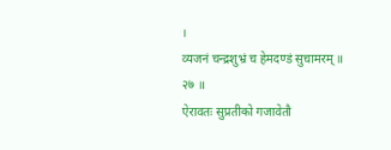।
व्यजनं चन्द्रशुभ्रं च हेमदण्डं सुचामरम् ॥ २७ ॥
ऐरावतः सुप्रतीको गजावेतौ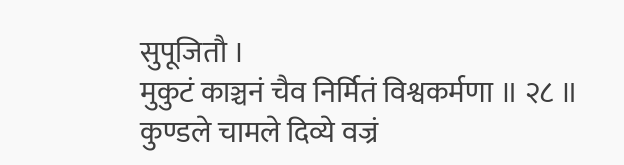सुपूजितौ ।
मुकुटं काञ्चनं चैव निर्मितं विश्वकर्मणा ॥ २८ ॥
कुण्डले चामले दिव्ये वज्रं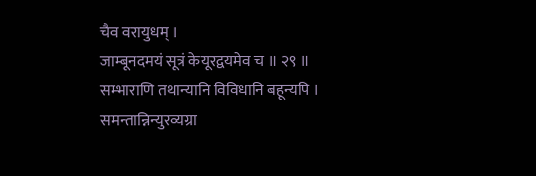चैव वरायुधम् ।
जाम्बूनदमयं सूत्रं केयूरद्वयमेव च ॥ २९ ॥
सम्भाराणि तथान्यानि विविधानि बहून्यपि ।
समन्तान्निन्युरव्यग्रा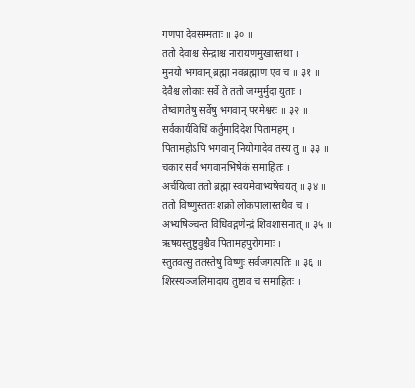गणपा देवसम्मताः ॥ ३० ॥
ततो देवाश्च सेन्द्राश्च नारायणमुखास्तथा ।
मुनयो भगवान् ब्रह्मा नवब्रह्माण एव च ॥ ३१ ॥
देवैश्च लोकाः सर्वे ते ततो जग्मुर्मुदा युताः ।
तेष्वागतेषु सर्वेषु भगवान् परमेश्वरः ॥ ३२ ॥
सर्वकार्यविधिं कर्तुमादिदेश पितामहम् ।
पितामहोऽपि भगवान् नियोगादेव तस्य तु ॥ ३३ ॥
चकार सर्वं भगवानभिषेकं समाहितः ।
अर्चयित्वा ततो ब्रह्मा स्वयमेवाभ्यषेचयत् ॥ ३४ ॥
ततो विष्णुस्ततः शक्रो लोकपालास्तथैव च ।
अभ्यषिञ्चन्त विधिवद्गणेन्द्रं शिवशासनात् ॥ ३५ ॥
ऋषयस्तुष्टुवुश्चैव पितामहपुरोगमाः ।
स्तुतवत्सु ततस्तेषु विष्णुः सर्वजगत्पतिः ॥ ३६ ॥
शिरस्यञ्जलिमादाय तुष्टाव च समाहितः ।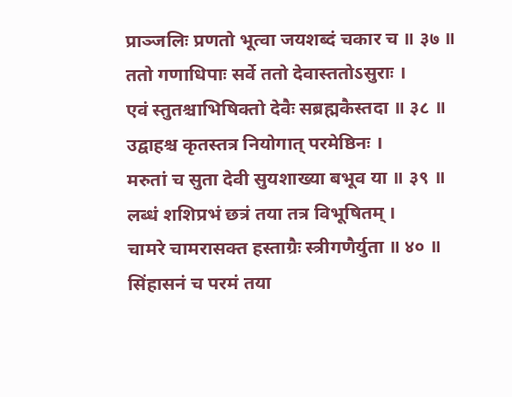प्राञ्जलिः प्रणतो भूत्वा जयशब्दं चकार च ॥ ३७ ॥
ततो गणाधिपाः सर्वे ततो देवास्ततोऽसुराः ।
एवं स्तुतश्चाभिषिक्तो देवैः सब्रह्मकैस्तदा ॥ ३८ ॥
उद्वाहश्च कृतस्तत्र नियोगात् परमेष्ठिनः ।
मरुतां च सुता देवी सुयशाख्या बभूव या ॥ ३९ ॥
लब्धं शशिप्रभं छत्रं तया तत्र विभूषितम् ।
चामरे चामरासक्त हस्ताग्रैः स्त्रीगणैर्युता ॥ ४० ॥
सिंहासनं च परमं तया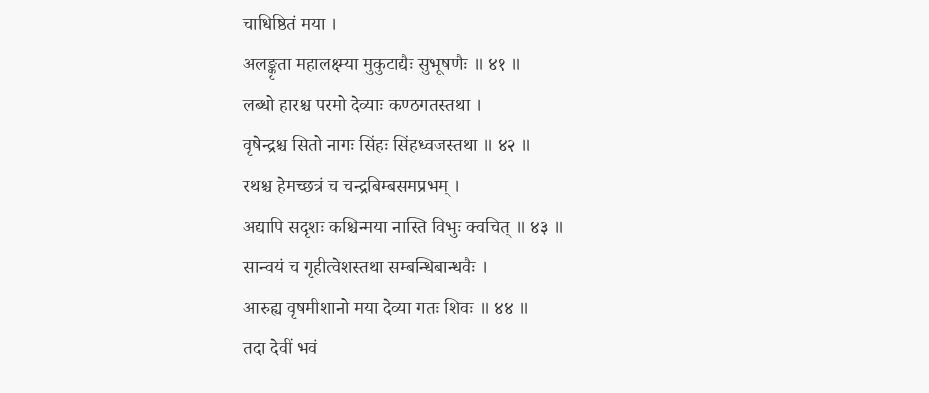चाधिष्ठितं मया ।
अलङ्कृता महालक्ष्म्या मुकुटाद्यैः सुभूषणैः ॥ ४१ ॥
लब्धो हारश्च परमो देव्याः कण्ठगतस्तथा ।
वृषेन्द्रश्च सितो नागः सिंहः सिंहध्वजस्तथा ॥ ४२ ॥
रथश्च हेमच्छत्रं च चन्द्रबिम्बसमप्रभम् ।
अद्यापि सदृशः कश्चिन्मया नास्ति विभुः क्वचित् ॥ ४३ ॥
सान्वयं च गृहीत्वेशस्तथा सम्बन्धिबान्धवैः ।
आरुह्य वृषमीशानो मया देव्या गतः शिवः ॥ ४४ ॥
तदा देवीं भवं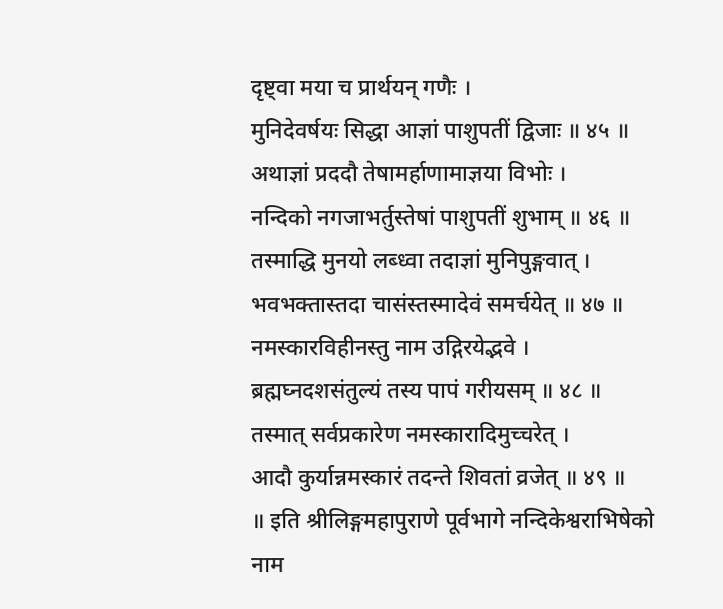दृष्ट्वा मया च प्रार्थयन् गणैः ।
मुनिदेवर्षयः सिद्धा आज्ञां पाशुपतीं द्विजाः ॥ ४५ ॥
अथाज्ञां प्रददौ तेषामर्हाणामाज्ञया विभोः ।
नन्दिको नगजाभर्तुस्तेषां पाशुपतीं शुभाम् ॥ ४६ ॥
तस्माद्धि मुनयो लब्ध्वा तदाज्ञां मुनिपुङ्गवात् ।
भवभक्तास्तदा चासंस्तस्मादेवं समर्चयेत् ॥ ४७ ॥
नमस्कारविहीनस्तु नाम उद्गिरयेद्भवे ।
ब्रह्मघ्नदशसंतुल्यं तस्य पापं गरीयसम् ॥ ४८ ॥
तस्मात् सर्वप्रकारेण नमस्कारादिमुच्चरेत् ।
आदौ कुर्यान्नमस्कारं तदन्ते शिवतां व्रजेत् ॥ ४९ ॥
॥ इति श्रीलिङ्गमहापुराणे पूर्वभागे नन्दिकेश्वराभिषेको
नाम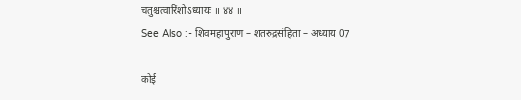चतुश्चत्वारिंशोऽध्यायः ॥ ४४ ॥
See Also :- शिवमहापुराण – शतरुद्रसंहिता – अध्याय 07

कोई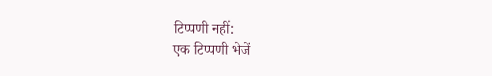टिप्पणी नहीं:
एक टिप्पणी भेजें